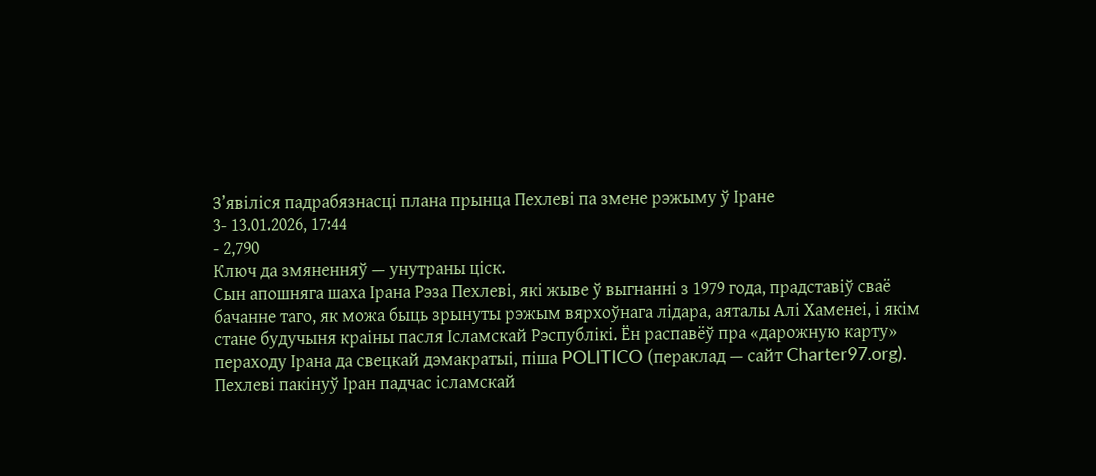З’явіліся падрабязнасці плана прынца Пехлеві па змене рэжыму ў Іране
3- 13.01.2026, 17:44
- 2,790
Ключ да змяненняў — унутраны ціск.
Сын апошняга шаха Ірана Рэза Пехлеві, які жыве ў выгнанні з 1979 года, прадставіў сваё бачанне таго, як можа быць зрынуты рэжым вярхоўнага лідара, аяталы Алі Хаменеі, і якім стане будучыня краіны пасля Ісламскай Рэспублікі. Ён распавёў пра «дарожную карту» пераходу Ірана да свецкай дэмакратыі, піша POLITICO (пераклад — сайт Charter97.org).
Пехлеві пакінуў Іран падчас ісламскай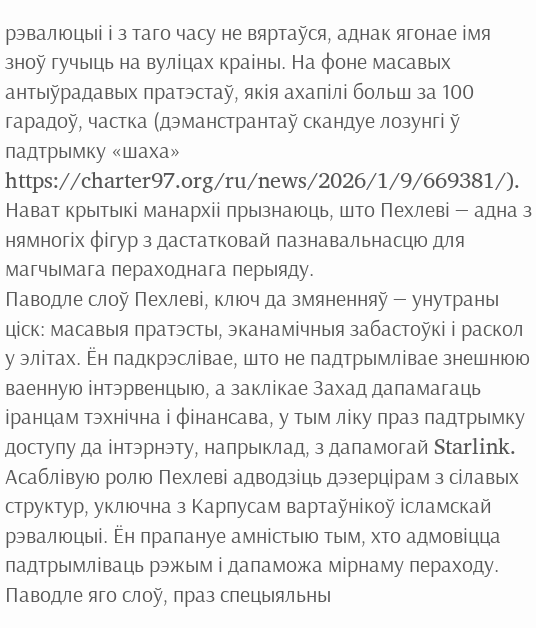рэвалюцыі і з таго часу не вяртаўся, аднак ягонае імя зноў гучыць на вуліцах краіны. На фоне масавых антыўрадавых пратэстаў, якія ахапілі больш за 100 гарадоў, частка (дэманстрантаў скандуе лозунгі ў падтрымку «шаха» https://charter97.org/ru/news/2026/1/9/669381/). Нават крытыкі манархіі прызнаюць, што Пехлеві — адна з нямногіх фігур з дастатковай пазнавальнасцю для магчымага пераходнага перыяду.
Паводле слоў Пехлеві, ключ да змяненняў — унутраны ціск: масавыя пратэсты, эканамічныя забастоўкі і раскол у элітах. Ён падкрэслівае, што не падтрымлівае знешнюю ваенную інтэрвенцыю, а заклікае Захад дапамагаць іранцам тэхнічна і фінансава, у тым ліку праз падтрымку доступу да інтэрнэту, напрыклад, з дапамогай Starlink.
Асаблівую ролю Пехлеві адводзіць дэзерцірам з сілавых структур, уключна з Карпусам вартаўнікоў ісламскай рэвалюцыі. Ён прапануе амністыю тым, хто адмовіцца падтрымліваць рэжым і дапаможа мірнаму пераходу. Паводле яго слоў, праз спецыяльны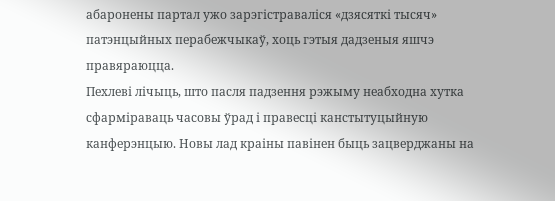абаронены партал ужо зарэгістраваліся «дзясяткі тысяч» патэнцыйных перабежчыкаў, хоць гэтыя дадзеныя яшчэ правяраюцца.
Пехлеві лічыць, што пасля падзення рэжыму неабходна хутка сфарміраваць часовы ўрад і правесці канстытуцыйную канферэнцыю. Новы лад краіны павінен быць зацверджаны на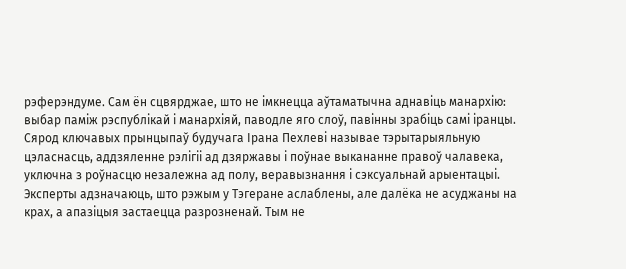рэферэндуме. Сам ён сцвярджае, што не імкнецца аўтаматычна аднавіць манархію: выбар паміж рэспублікай і манархіяй, паводле яго слоў, павінны зрабіць самі іранцы.
Сярод ключавых прынцыпаў будучага Ірана Пехлеві называе тэрытарыяльную цэласнасць, аддзяленне рэлігіі ад дзяржавы і поўнае выкананне правоў чалавека, уключна з роўнасцю незалежна ад полу, веравызнання і сэксуальнай арыентацыі.
Эксперты адзначаюць, што рэжым у Тэгеране аслаблены, але далёка не асуджаны на крах, а апазіцыя застаецца разрозненай. Тым не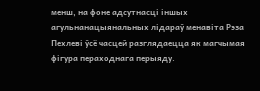менш, на фоне адсутнасці іншых агульнанацыянальных лідараў менавіта Рэза Пехлеві ўсё часцей разглядаецца як магчымая фігура пераходнага перыяду.